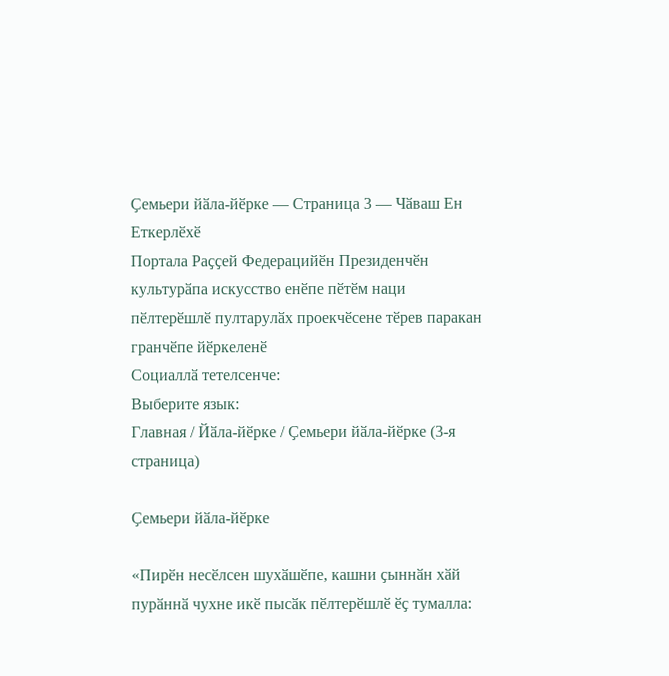Ҫемьери йӑла-йӗрке — Страница 3 — Чӑваш Ен Еткерлӗхӗ
Портала Раҫҫей Федерацийӗн Президенчӗн культурӑпа искусство енӗпе пӗтӗм наци пӗлтерӗшлӗ пултарулӑх проекчӗсене тӗрев паракан гранчӗпе йӗркеленӗ
Социаллӑ тетелсенче:
Выберите язык:
Главная / Йӑла-йӗрке / Ҫемьери йӑла-йӗрке (3-я страница)

Ҫемьери йӑла-йӗрке

«Пирӗн несӗлсен шухӑшӗпе, кашни ҫыннӑн хӑй пурӑннӑ чухне икӗ пысӑк пӗлтерӗшлӗ ӗҫ тумалла: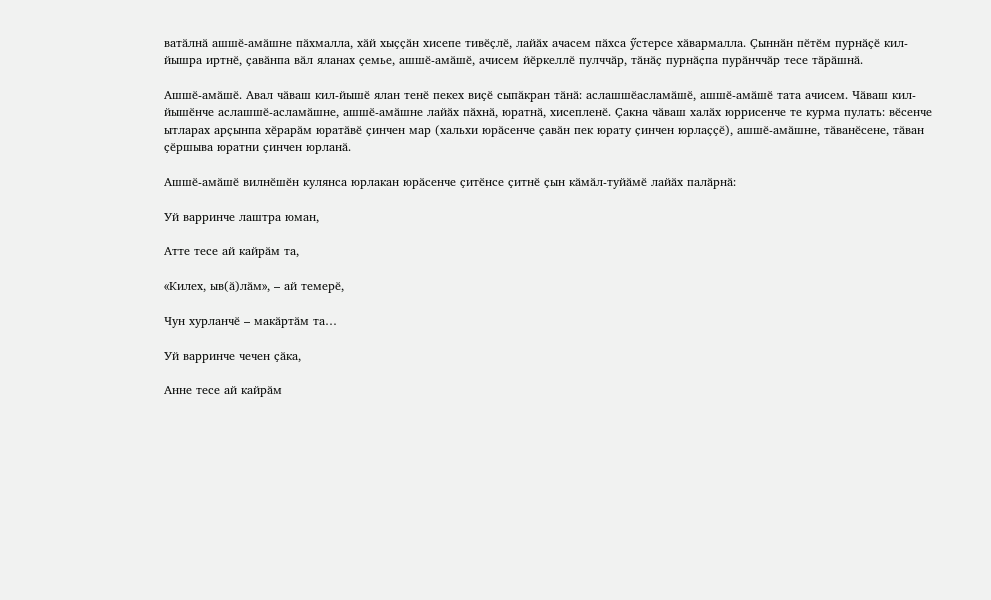ватӑлнӑ ашшӗ-амӑшне пӑхмалла, хӑй хыҫҫӑн хисепе тивӗҫлӗ, лайӑх ачасем пӑхса ӳстерсе хӑвармалла. Ҫыннӑн пӗтӗм пурнӑҫӗ кил-йышра иртнӗ, ҫавӑнпа вӑл яланах ҫемье, ашшӗ-амӑшӗ, ачисем йӗркеллӗ пулччӑр, тӑнӑҫ пурнӑҫпа пурӑнччӑр тесе тӑрӑшнӑ.

Ашшӗ-амӑшӗ. Авал чӑваш кил-йышӗ ялан тенӗ пекех виҫӗ сыпӑкран тӑнӑ: аслашшӗасламӑшӗ, ашшӗ-амӑшӗ тата ачисем. Чӑваш кил-йышӗнче аслашшӗ-асламӑшне, ашшӗ-амӑшне лайӑх пӑхнӑ, юратнӑ, хисепленӗ. Ҫакна чӑваш халӑх юррисенче те курма пулать: вӗсенче ытларах арҫынпа хӗрарӑм юратӑвӗ ҫинчен мар (хальхи юрӑсенче ҫавӑн пек юрату ҫинчен юрлаҫҫӗ), ашшӗ-амӑшне, тӑванӗсене, тӑван ҫӗршыва юратни ҫинчен юрланӑ.

Ашшӗ-амӑшӗ вилнӗшӗн кулянса юрлакан юрӑсенче ҫитӗнсе ҫитнӗ ҫын кӑмӑл-туйӑмӗ лайӑх палӑрнӑ:

Уй варринче лаштра юман,

Атте тесе ай кайрӑм та,

«Килех, ыв(ӑ)лӑм», – ай темерӗ,

Чун хурланчӗ – макӑртӑм та…

Уй варринче чечен ҫӑка,

Анне тесе ай кайрӑм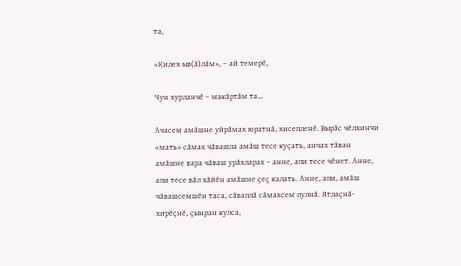та,

«Килех ыв(ӑ)лӑм», – ай темерӗ,

Чун хурланчӗ – макӑртӑм та…

Ачасем амӑшне уйрӑмах юратнӑ, хисепленӗ. Вырӑс чӗлхинчи «мать» сӑмах чӑвашла амӑш тесе куҫать, анчах тӑван амӑшне вара чӑваш урӑхларах – анне, апи тесе чӗнет. Анне, апи тесе вӑл хӑйӗн амӑшне ҫеҫ калать. Анне, апи, амӑш чӑвашсемшӗн таса, сӑваплӑ сӑмахсем пулнӑ. Ятлаҫнӑ-хирӗҫнӗ, ҫынран кулса,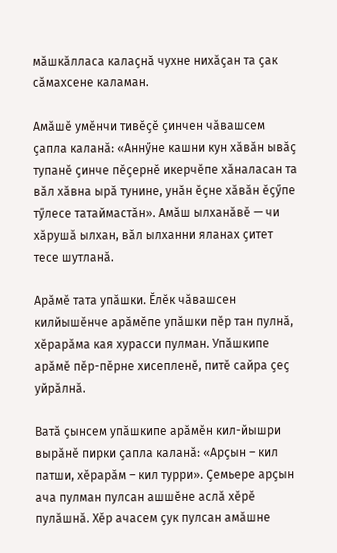мӑшкӑлласа калаҫнӑ чухне нихӑҫан та ҫак сӑмахсене каламан.

Амӑшӗ умӗнчи тивӗҫӗ ҫинчен чӑвашсем ҫапла каланӑ: «Аннӳне кашни кун хӑвӑн ывӑҫ тупанӗ ҫинче пӗҫернӗ икерчӗпе хӑналасан та вӑл хӑвна ырӑ тунине, унӑн ӗҫне хӑвӑн ӗҫӳпе тӳлесе татаймастӑн». Амӑш ылханӑвӗ — чи хӑрушӑ ылхан, вӑл ылханни яланах ҫитет тесе шутланӑ.

Арӑмӗ тата упӑшки. Ӗлӗк чӑвашсен килйышӗнче арӑмӗпе упӑшки пӗр тан пулнӑ, хӗрарӑма кая хурасси пулман. Упӑшкипе арӑмӗ пӗр-пӗрне хисепленӗ, питӗ сайра ҫеҫ уйрӑлнӑ.

Ватӑ ҫынсем упӑшкипе арӑмӗн кил-йышри вырӑнӗ пирки ҫапла каланӑ: «Арҫын – кил патши, хӗрарӑм – кил турри». Ҫемьере арҫын ача пулман пулсан ашшӗне аслӑ хӗрӗ пулӑшнӑ. Хӗр ачасем ҫук пулсан амӑшне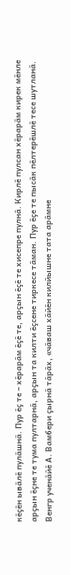кӗҫӗн ывӑлӗ пулӑшнӑ. Пур ӗҫ те – хӗрарӑм ӗҫӗ те, арҫын ӗҫӗ те хисепре пулнӑ. Кирлӗ пулсан хӗрарӑм кирек мӗнле арҫын ӗҫне те тума пултарнӑ, арҫын та килти ӗҫсене тиркесе тӑман. Пур ӗҫе те пысӑк пӗлтерӗшлӗ тесе шутланӑ. Венгр ученӑйӗ А. Вамбери ҫырнӑ тӑрӑх, «чӑваш хӑйӗн килйышне тата арӑмне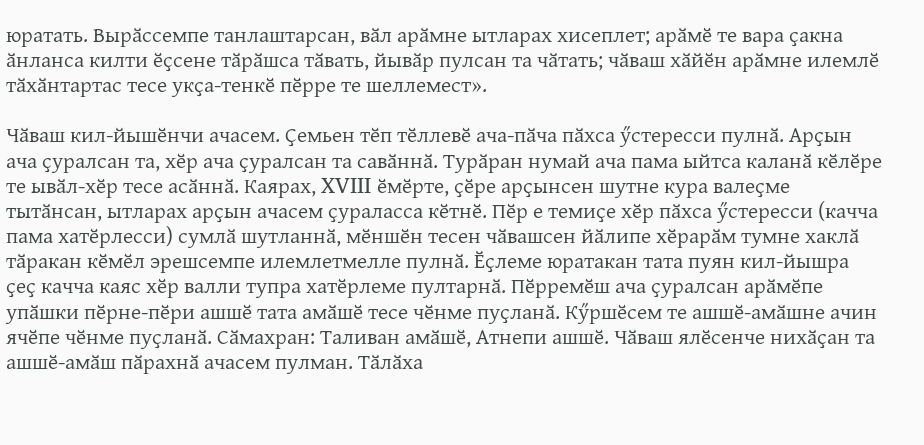юратать. Вырӑссемпе танлаштарсан, вӑл арӑмне ытларах хисеплет; арӑмӗ те вара ҫакна ӑнланса килти ӗҫсене тӑрӑшса тӑвать, йывӑр пулсан та чӑтать; чӑваш хӑйӗн арӑмне илемлӗ тӑхӑнтартас тесе укҫа-тенкӗ пӗрре те шеллемест».

Чӑваш кил-йышӗнчи ачасем. Ҫемьен тӗп тӗллевӗ ача-пӑча пӑхса ӳстересси пулнӑ. Арҫын ача ҫуралсан та, хӗр ача ҫуралсан та савӑннӑ. Турӑран нумай ача пама ыйтса каланӑ кӗлӗре те ывӑл-хӗр тесе асӑннӑ. Каярах, XVIII ӗмӗрте, ҫӗре арҫынсен шутне кура валеҫме тытӑнсан, ытларах арҫын ачасем ҫураласса кӗтнӗ. Пӗр е темиҫе хӗр пӑхса ӳстересси (качча пама хатӗрлесси) сумлӑ шутланнӑ, мӗншӗн тесен чӑвашсен йӑлипе хӗрарӑм тумне хаклӑ тӑракан кӗмӗл эрешсемпе илемлетмелле пулнӑ. Ӗҫлеме юратакан тата пуян кил-йышра ҫеҫ качча каяс хӗр валли тупра хатӗрлеме пултарнӑ. Пӗрремӗш ача ҫуралсан арӑмӗпе упӑшки пӗрне-пӗри ашшӗ тата амӑшӗ тесе чӗнме пуҫланӑ. Кӳршӗсем те ашшӗ-амӑшне ачин ячӗпе чӗнме пуҫланӑ. Сӑмахран: Таливан амӑшӗ, Атнепи ашшӗ. Чӑваш ялӗсенче нихӑҫан та ашшӗ-амӑш пӑрахнӑ ачасем пулман. Тӑлӑха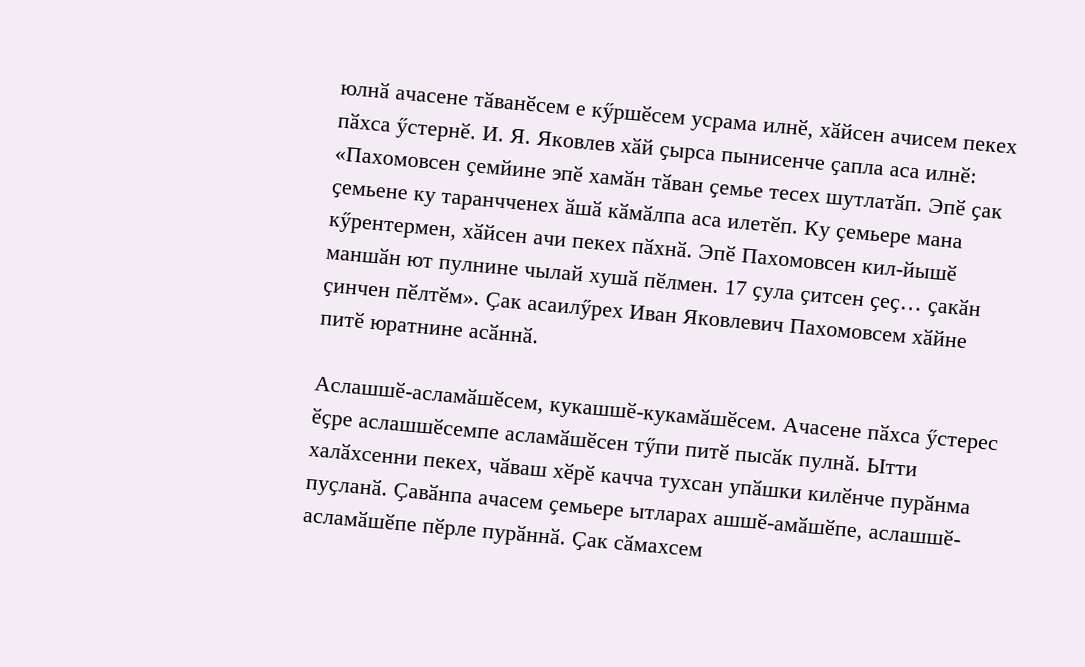юлнӑ ачасене тӑванӗсем е кӳршӗсем усрама илнӗ, хӑйсен ачисем пекех пӑхса ӳстернӗ. И. Я. Яковлев хӑй ҫырса пынисенче ҫапла аса илнӗ: «Пахомовсен ҫемйине эпӗ хамӑн тӑван ҫемье тесех шутлатӑп. Эпӗ ҫак ҫемьене ку таранчченех ӑшӑ кӑмӑлпа аса илетӗп. Ку ҫемьере мана кӳрентермен, хӑйсен ачи пекех пӑхнӑ. Эпӗ Пахомовсен кил-йышӗ маншӑн ют пулнине чылай хушӑ пӗлмен. 17 ҫула ҫитсен ҫеҫ… ҫакӑн ҫинчен пӗлтӗм». Ҫак асаилӳрех Иван Яковлевич Пахомовсем хӑйне питӗ юратнине асӑннӑ.

Аслашшӗ-асламӑшӗсем, кукашшӗ-кукамӑшӗсем. Ачасене пӑхса ӳстерес ӗҫре аслашшӗсемпе асламӑшӗсен тӳпи питӗ пысӑк пулнӑ. Ытти халӑхсенни пекех, чӑваш хӗрӗ качча тухсан упӑшки килӗнче пурӑнма пуҫланӑ. Ҫавӑнпа ачасем ҫемьере ытларах ашшӗ-амӑшӗпе, аслашшӗ-асламӑшӗпе пӗрле пурӑннӑ. Ҫак сӑмахсем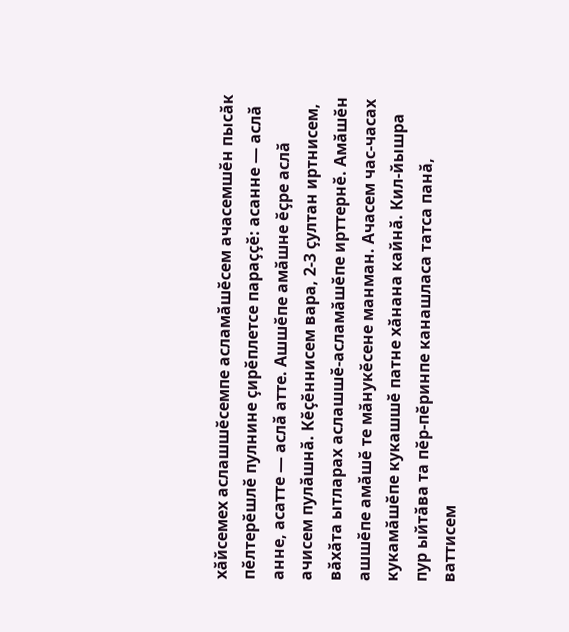хӑйсемех аслашшӗсемпе асламӑшӗсем ачасемшӗн пысӑк пӗлтерӗшлӗ пулнине ҫирӗплетсе параҫҫӗ: асанне — аслӑ анне, асатте — аслӑ атте. Ашшӗпе амӑшне ӗҫре аслӑ ачисем пулӑшнӑ. Кӗҫӗннисем вара, 2-3 ҫултан иртнисем, вӑхӑта ытларах аслашшӗ-асламӑшӗпе ирттернӗ. Амӑшӗн ашшӗпе амӑшӗ те мӑнукӗсене манман. Ачасем час-часах кукамӑшӗпе кукашшӗ патне хӑнана кайнӑ. Кил-йышра пур ыйтӑва та пӗр-пӗринпе канашласа татса панӑ, ваттисем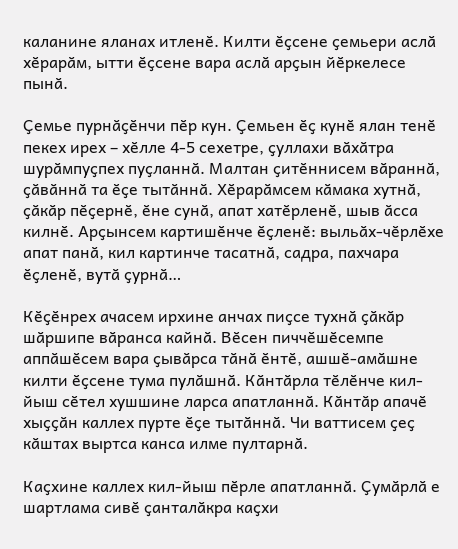каланине яланах итленӗ. Килти ӗҫсене ҫемьери аслӑ хӗрарӑм, ытти ӗҫсене вара аслӑ арҫын йӗркелесе пынӑ.

Ҫемье пурнӑҫӗнчи пӗр кун. Ҫемьен ӗҫ кунӗ ялан тенӗ пекех ирех – хӗлле 4-5 сехетре, ҫуллахи вӑхӑтра шурӑмпуҫпех пуҫланнӑ. Малтан ҫитӗннисем вӑраннӑ, ҫӑвӑннӑ та ӗҫе тытӑннӑ. Хӗрарӑмсем кӑмака хутнӑ, ҫӑкӑр пӗҫернӗ, ӗне сунӑ, апат хатӗрленӗ, шыв ӑсса килнӗ. Арҫынсем картишӗнче ӗҫленӗ: выльӑх-чӗрлӗхе апат панӑ, кил картинче тасатнӑ, садра, пахчара ӗҫленӗ, вутӑ ҫурнӑ…

Кӗҫӗнрех ачасем ирхине анчах пиҫсе тухнӑ ҫӑкӑр шӑршипе вӑранса кайнӑ. Вӗсен пиччӗшӗсемпе аппӑшӗсем вара ҫывӑрса тӑнӑ ӗнтӗ, ашшӗ-амӑшне килти ӗҫсене тума пулӑшнӑ. Кӑнтӑрла тӗлӗнче кил-йыш сӗтел хушшине ларса апатланнӑ. Кӑнтӑр апачӗ хыҫҫӑн каллех пурте ӗҫе тытӑннӑ. Чи ваттисем ҫеҫ кӑштах выртса канса илме пултарнӑ.

Каҫхине каллех кил-йыш пӗрле апатланнӑ. Ҫумӑрлӑ е шартлама сивӗ ҫанталӑкра каҫхи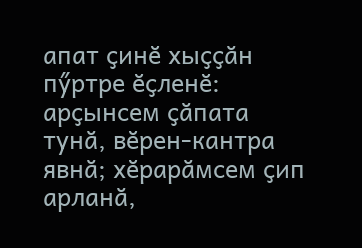апат ҫинӗ хыҫҫӑн пӳртре ӗҫленӗ: арҫынсем ҫӑпата тунӑ, вӗрен-кантра явнӑ; хӗрарӑмсем ҫип арланӑ,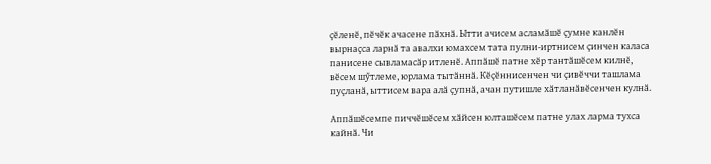ҫӗленӗ, пӗчӗк ачасене пӑхнӑ. Ытти ачисем асламӑшӗ ҫумне канлӗн вырнаҫса ларнӑ та авалхи юмахсем тата пулни-иртнисем ҫинчен каласа панисене сывламасӑр итленӗ. Аппӑшӗ патне хӗр тантӑшӗсем килнӗ, вӗсем шӳтлеме, юрлама тытӑннӑ. Кӗҫӗннисенчен чи ҫивӗччи ташлама пуҫланӑ, ыттисем вара алӑ ҫупнӑ, ачан путишле хӑтланӑвӗсенчен кулнӑ.

Аппӑшӗсемпе пиччӗшӗсем хӑйсен юлташӗсем патне улах ларма тухса кайнӑ. Чи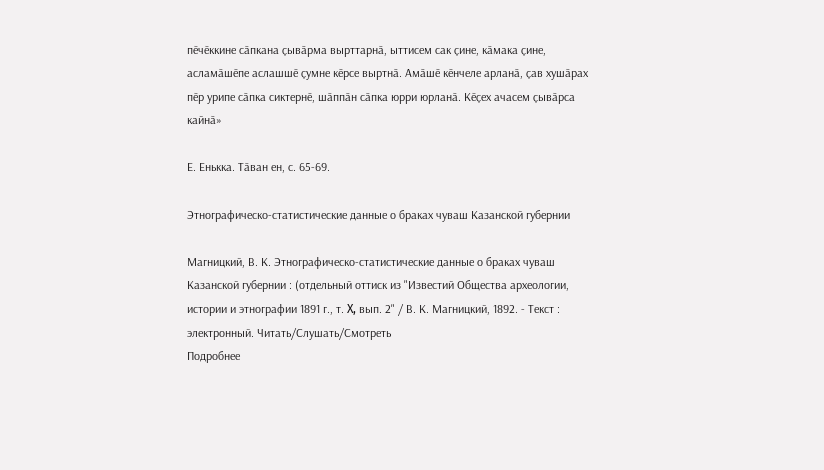пӗчӗккине сӑпкана ҫывӑрма вырттарнӑ, ыттисем сак ҫине, кӑмака ҫине, асламӑшӗпе аслашшӗ ҫумне кӗрсе выртнӑ. Амӑшӗ кӗнчеле арланӑ, ҫав хушӑрах пӗр урипе сӑпка сиктернӗ, шӑппӑн сӑпка юрри юрланӑ. Кӗҫех ачасем ҫывӑрса кайнӑ»

Е. Енькка. Тӑван ен, с. 65-69.

Этнографическо-статистические данные о браках чуваш Казанской губернии

Магницкий, В. К. Этнографическо-статистические данные о браках чуваш Казанской губернии : (отдельный оттиск из "Известий Общества археологии, истории и этнографии 1891 г., т. X, вып. 2" / В. К. Магницкий, 1892. - Текст : электронный. Читать/Слушать/Смотреть
Подробнее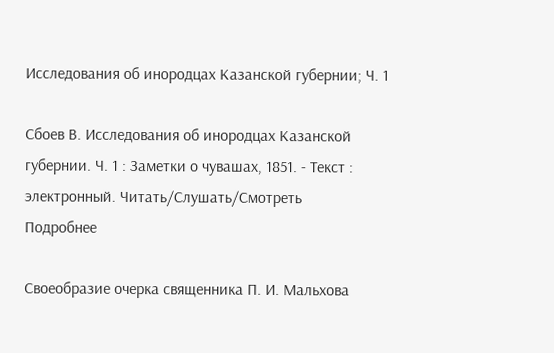Исследования об инородцах Казанской губернии; Ч. 1

Сбоев В. Исследования об инородцах Казанской губернии. Ч. 1 : Заметки о чувашах, 1851. - Текст : электронный. Читать/Слушать/Смотреть
Подробнее

Своеобразие очерка священника П. И. Мальхова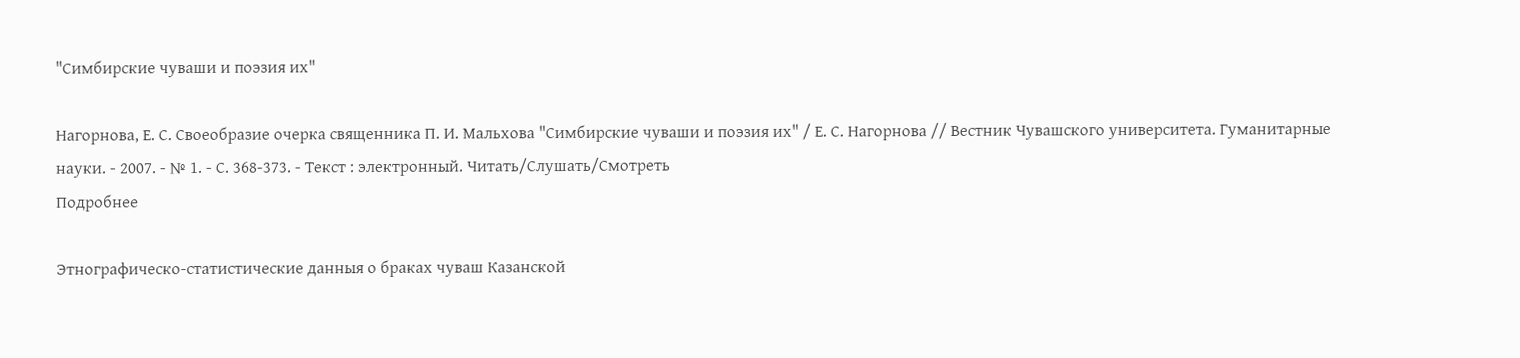"Симбирские чуваши и поэзия их"

Нагорнова, Е. С. Своеобразие очерка священника П. И. Мальхова "Симбирские чуваши и поэзия их" / Е. С. Нагорнова // Вестник Чувашского университета. Гуманитарные науки. - 2007. - № 1. - С. 368-373. - Текст : электронный. Читать/Слушать/Смотреть
Подробнее

Этнографическо-статистические данныя о браках чуваш Казанской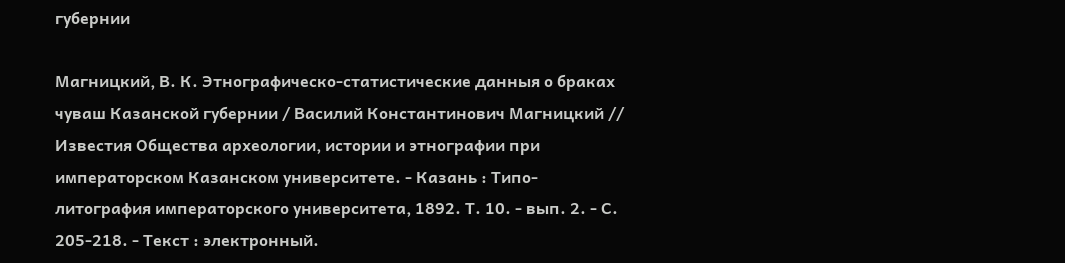губернии

Магницкий, В. К. Этнографическо-статистические данныя о браках чуваш Казанской губернии / Василий Константинович Магницкий // Известия Общества археологии, истории и этнографии при императорском Казанском университете. - Казань : Типо-литография императорского университета, 1892. Т. 10. - вып. 2. - С. 205-218. - Текст : электронный.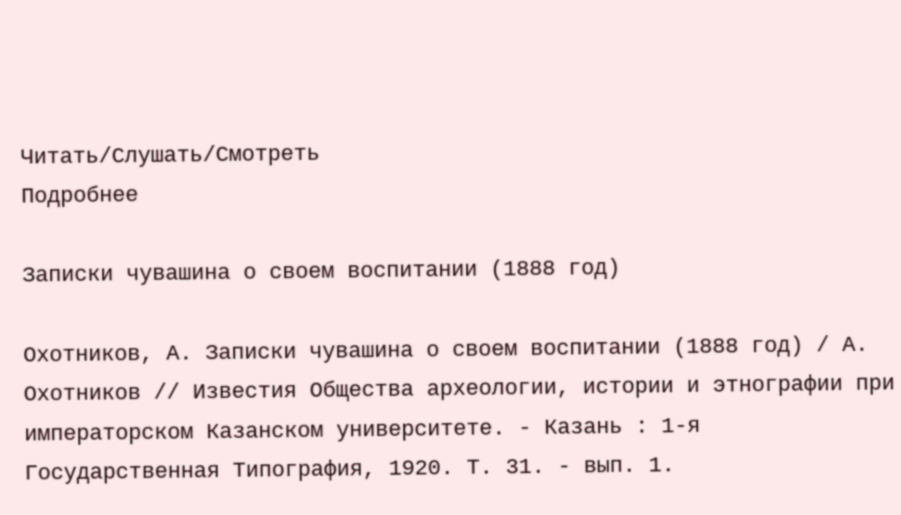Читать/Слушать/Смотреть
Подробнее

Записки чувашина о своем воспитании (1888 год)

Охотников, А. Записки чувашина о своем воспитании (1888 год) / А. Охотников // Известия Общества археологии, истории и этнографии при императорском Казанском университете. - Казань : 1-я Государственная Типография, 1920. Т. 31. - вып. 1.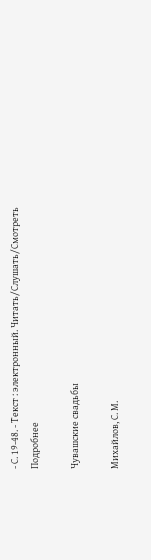- С. 19-48. - Текст : электронный. Читать/Слушать/Смотреть
Подробнее

Чувашские свадьбы

Михайлов, С. М.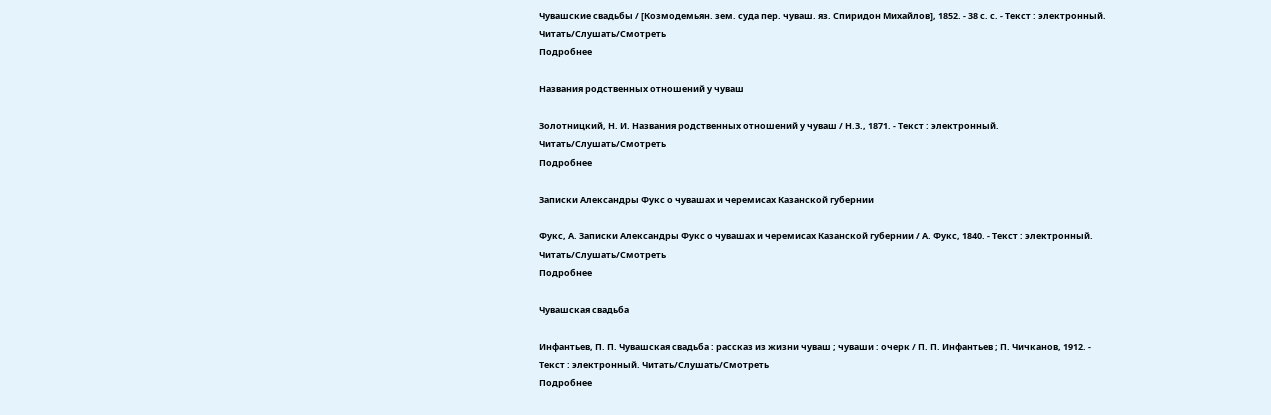Чувашские свадьбы / [Козмодемьян. зем. суда пер. чуваш. яз. Спиридон Михайлов], 1852. - 38 с. с. - Текст : электронный. Читать/Слушать/Смотреть
Подробнее

Названия родственных отношений у чуваш

Золотницкий, Н. И. Названия родственных отношений у чуваш / Н.З., 1871. - Текст : электронный. Читать/Слушать/Смотреть
Подробнее

Записки Александры Фукс о чувашах и черемисах Казанской губернии

Фукс, А. Записки Александры Фукс о чувашах и черемисах Казанской губернии / А. Фукс, 1840. - Текст : электронный. Читать/Слушать/Смотреть
Подробнее

Чувашская свадьба

Инфантьев, П. П. Чувашская свадьба : рассказ из жизни чуваш ; чуваши : очерк / П. П. Инфантьев ; П. Чичканов, 1912. - Текст : электронный. Читать/Слушать/Смотреть
Подробнее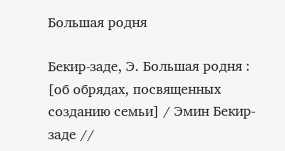Большая родня

Бекир-заде, Э. Большая родня : [об обрядах, посвященных созданию семьи] / Эмин Бекир-заде //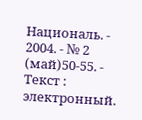Националь. - 2004. - № 2 (май)50-55. - Текст : электронный.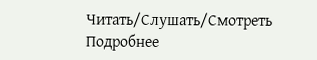Читать/Слушать/Смотреть
Подробнее